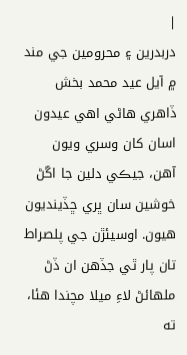|
دربدرين ۽ محرومين جي مند ۾ آيل عيد محمد بخش ڏاهري هاڻي اهي عيدون اسان کان وسري ويون آهن، جيڪي دلين جا اڱڻ خوشين سان ڀري ڇڏينديون هيون. اوسيئڙن جي پلصراط تان پار ٿي جڏهن ان ڏڻ ملهائڻ لاءِ ميلا مچندا هئا، ته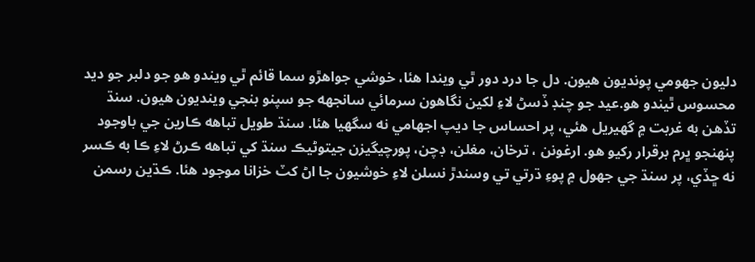دليون جهومي پونديون هيون. دل جا درد دور ٿي ويندا هئا، خوشي جواهڙو سما قائم ٿي ويندو هو جو دلبر جو ديد محسوس ٿيندو هو.عيد جو چنڊ ڏسڻ لاءِ لکين نگاهون سرمائي سانجهه جو سپنو بنجي وينديون هيون. سنڌ تڏهن به غربت ۾ گهيريل هئي، پر احساس جا ديپ اجهامي نه سگهيا هئا. سنڌ طويل تباهه ڪارين جي باوجود پنهنجو ڀرم برقرار رکيو هو. ارغونن ، ترخان، مغلن، ڊچن، پورچيگيزن جيتوڻيڪ سنڌ کي تباهه ڪرڻ لاءِ ڪا به ڪسر نه ڇڏي، پر سنڌ جي جهول ۾ پوءِ ڌرتي تي وسندڙ نسلن لاءِ خوشيون جا اڻ کٽ خزانا موجود هئا. ڪڌين رسمن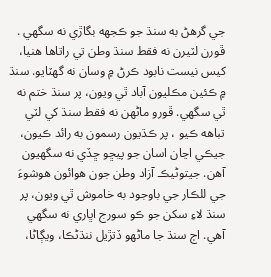جي گرهڻ به سنڌ جو ڪجهه بگاڙي نه سگهي . ڦورن لٽيرن نه فقط سنڌ وطن تي راتاها هنيا، کيس نيست نابود ڪرڻ ۾ وسان نه گهٽايو. سنڌ ۾ ڪئين مڪليون آباد ٿي ويون، پر سنڌ ختم نه ٿي سگهي. ڦورو ماڻهن نه فقط سنڌ کي لٽي تباهه ڪيو ، پر ڪڌيون رسمون به رائد ڪيون، جيڪي اڃان اسان جو پيڇو ڇڏي نه سگهيون آهن. جيتوڻيڪ آزاد وطن جون هوائون هوشوءَ جي للڪار جي باوجود به خاموش ٿي ويون، پر سنڌ لاءِ سکن جو ڪو سورج اڀاري نه سگهي آهي. اڄ سنڌ جا ماڻهو ڏتڙيل ننڌڻڪا، ويڳاڻا،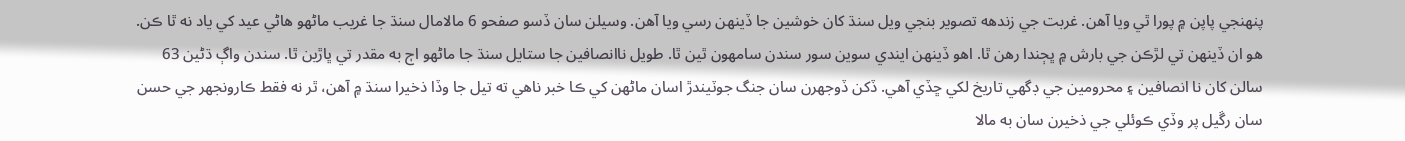پنهنجي پاپن ۾ پورا ٿي ويا آهن. غربت جي زندهه تصوير بنجي ويل سنڌ کان خوشين جا ڏينهن رسي ويا آهن. وسيلن سان ڏسو صفحو 6 مالامال سنڌ جا غريب ماڻهو هاڻي عيد کي ياد نه ٿا ڪن. هو ان ڏينهن تي لڙڪن جي بارش ۾ ڀڄندا رهن ٿا. اهو ڏينهن ايندي سوين سور سندن سامهون ٿين ٿا. طويل ناانصافين جا ستايل سنڌ جا ماڻهو اڄ به مقدر تي ڀاڙين ٿا. سندن واڳ ڌڻين 63 سالن کان نا انصافين ۽ محرومين جي ڊگهي تاريخ لکي ڇڏي آهي. ڏکن ڏوجهرن سان جنگ جوٽيندڙ اسان ماڻهن کي ڪا خبر ناهي ته تيل جا وڏا ذخيرا سنڌ ۾ آهن، ٿر نه فقط ڪارونجهر جي حسن سان رڱيل پر وڏي ڪوئلي جي ذخيرن سان به مالا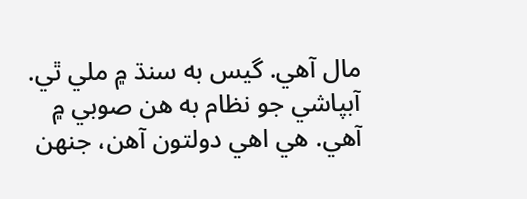مال آهي. گيس به سنڌ ۾ ملي ٿي. آبپاشي جو نظام به هن صوبي ۾ آهي. هي اهي دولتون آهن، جنهن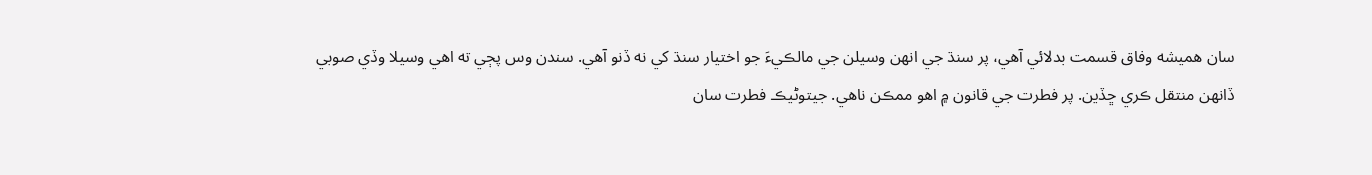سان هميشه وفاق قسمت بدلائي آهي، پر سنڌ جي انهن وسيلن جي مالڪيءَ جو اختيار سنڌ کي نه ڏنو آهي. سندن وس پڄي ته اهي وسيلا وڏي صوبي ڏانهن منتقل ڪري ڇڏين. پر فطرت جي قانون ۾ اهو ممڪن ناهي. جيتوڻيڪ فطرت سان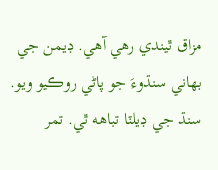مزاق ٿيندي رهي آهي. ڊيمن جي بهاني سنڌوءَ جو پاڻي روڪيو ويو. سنڌ جي ڊيلٽا تباهه ٿي. تمر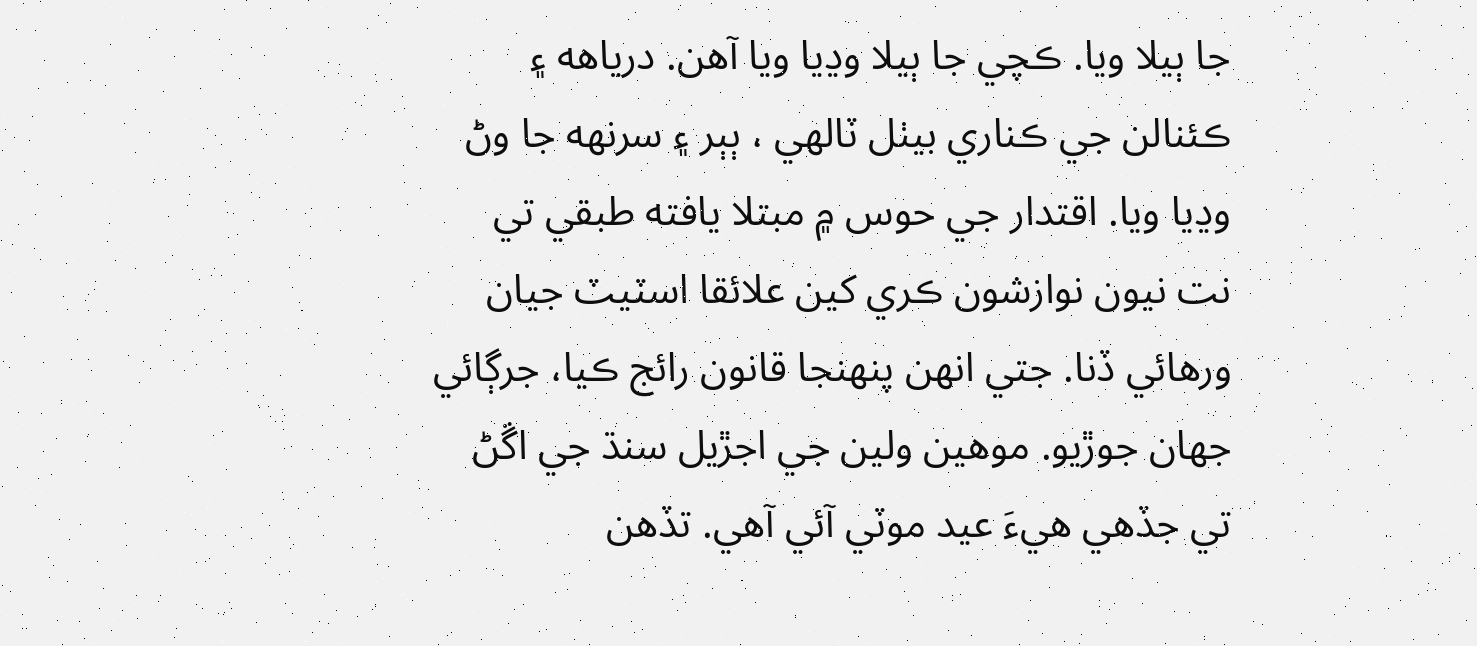جا ٻيلا ويا. ڪچي جا ٻيلا وڍيا ويا آهن. درياهه ۽ ڪئنالن جي ڪناري بيٺل ٽالهي ، ٻٻر ۽ سرنهه جا وڻ وڍيا ويا. اقتدار جي حوس ۾ مبتلا يافته طبقي تي نت نيون نوازشون ڪري کين علائقا اسٽيٽ جيان ورهائي ڏنا. جتي انهن پنهنجا قانون رائج ڪيا، جرڳائي جهان جوڙيو. موهين ولين جي اجڙيل سنڌ جي اڱڻ تي جڏهي هيءَ عيد موٽي آئي آهي. تڏهن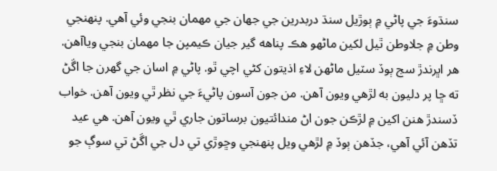سنڌوءَ جي پاڻي ۾ ٻوڙيل سنڌ دربدرين جي جهان جي مهمان بنجي وئي آهي. پنهنجي وطن ۾ جلاوطن ٿيل لکين ماڻهو هڪ پناهه گير جيان ڪيمپن جا مهمان بنجي وياآهن. هر اڀرندڙ سج ٻوڏ سٽيل ماڻهن لاءِ اذيتون کڻي اچي ٿو. پاڻي ۾ اسان جي گهرن جا اڱڻ ته ڇا پر دليون به لڙهي ويون آهن. من جون آسون پاڻيءَ جي نظر ٿي ويون آهن. خواب ڏسندڙ هنن اکين ۾ لڙڪن جون اڻ مندائتيون برساتون جاري ٿي ويون آهن. هي عيد تڏهن آئي آهي، جڏهن ٻوڏ ۾ لڙهي ويل پنهنجي وڇوڙي تي دل جي اڱڻ تي سوڳ جو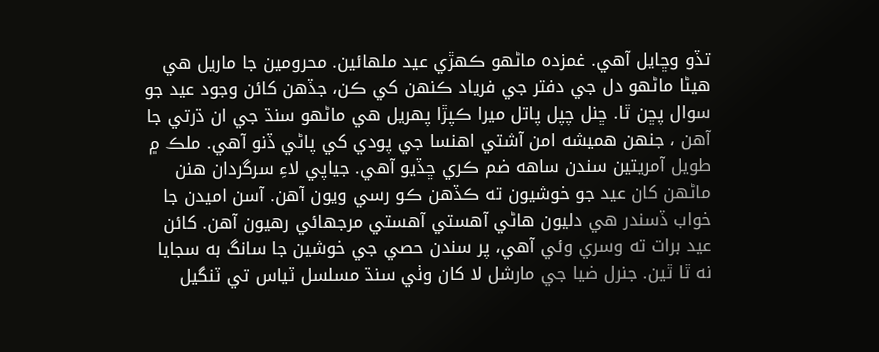تڏو وڇايل آهي. غمزده ماڻهو ڪهڙي عيد ملهائين. محرومين جا ماريل هي هيڻا ماڻهو دل جي دفتر جي فرياد ڪنهن کي ڪن، جڏهن کائن وجود عيد جو سوال پڇن ٿا. ڇنل چپل پاتل ميرا ڪپڙا پهريل هي ماڻهو سنڌ جي ان ڌرتي جا آهن ، جنهن هميشه امن آشتي اهنسا جي پودي کي پاڻي ڏنو آهي. ملڪ ۾ طويل آمريتين سندن ساهه ضم ڪري ڇڏيو آهي. جياپي لاءِ سرگردان هنن ماڻهن کان عيد جو خوشيون ته ڪڏهن ڪو رسي ويون آهن. آسن اميدن جا خواب ڏسندر هي دليون هاڻي آهستي آهستي مرجهائي رهيون آهن. کائن عيد برات ته وسري وئي آهي، پر سندن حصي جي خوشين جا سانگ به سجايا نه ٿا ٿين. جنرل ضيا جي مارشل لا کان وٺي سنڌ مسلسل ٽياس تي ٽنگيل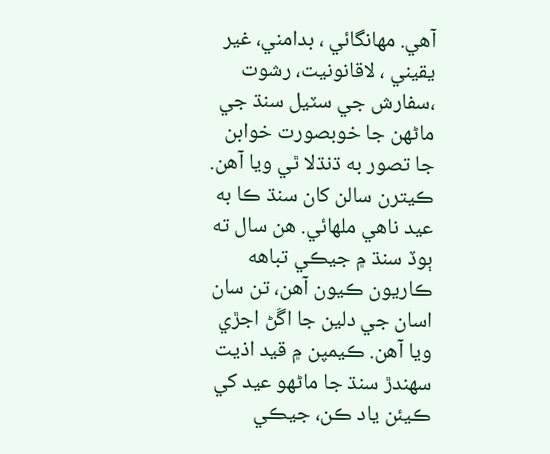آهي. مهانگائي ، بدامني، غير يقيني ، لاقانونيت، رشوت ،سفارش جي سٽيل سنڌ جي ماڻهن جا خوبصورت خوابن جا تصور به ڌنڌلا ٿي ويا آهن. ڪيترن سالن کان سنڌ ڪا به عيد ناهي ملهائي. هن سال ته ٻوڏ سنڌ ۾ جيڪي تباهه ڪاريون ڪيون آهن، تن سان اسان جي دلين جا اڱڻ اجڙي ويا آهن. ڪيمپن ۾ قيد اذيت سهندڙ سنڌ جا ماڻهو عيد کي ڪيئن ياد ڪن، جيڪي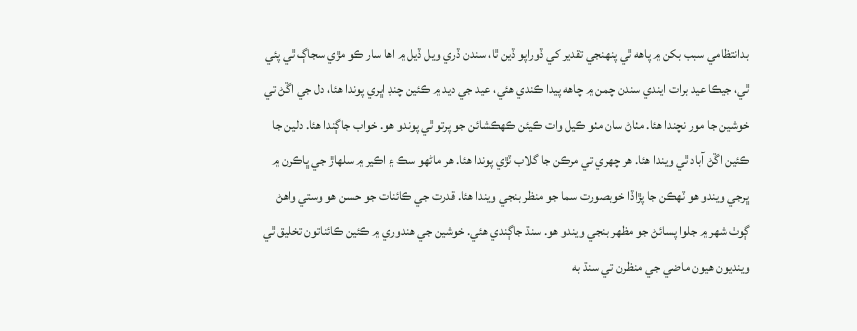بدانتظامي سبب بکن ۾ پاهه ٿي پنهنجي تقدير کي ڏوراپو ڏين ٿا، سندن ڏري ويل ڏيل ۾ اها سار ڪو مڙي سجاڳ ٿي پئي ٿي، جيڪا عيد برات ايندي سندن چمن ۾ چاهه پيدا ڪندي هئي، عيد جي ديد ۾ ڪئين چنڊ اڀري پوندا هئا، دل جي اڱڻ تي خوشين جا مور نچندا هئا. مٺاڻ سان مٺو ڪيل وات ڪيئن ڪهڪشائن جو پرتو ٿي پوندو هو. خواب جاڳندا هئا. دلين جا ڪئين اڱڻ آباد ٿي ويندا هئا. هر چهري تي مرڪن جا گلاب ٽڙي پوندا هئا. هر ماڻهو سڪ ۽ اڪير ۾ سلهاڙ جي ڀاڪرن ۾ ڀرجي ويندو هو ٽهڪن جا پڙاڏا خوبصورت سما جو منظر بنجي ويندا هئا. قدرت جي ڪائنات جو حسن هو وستي واهڻ ڳوٺ شهر ۾ جلوا پسائڻ جو مظهر بنجي ويندو هو. سنڌ جاڳندي هئي. خوشين جي هندوري ۾ ڪئين ڪائناتون تخليق ٿي وينديون هيون ماضي جي منظرن تي سنڌ به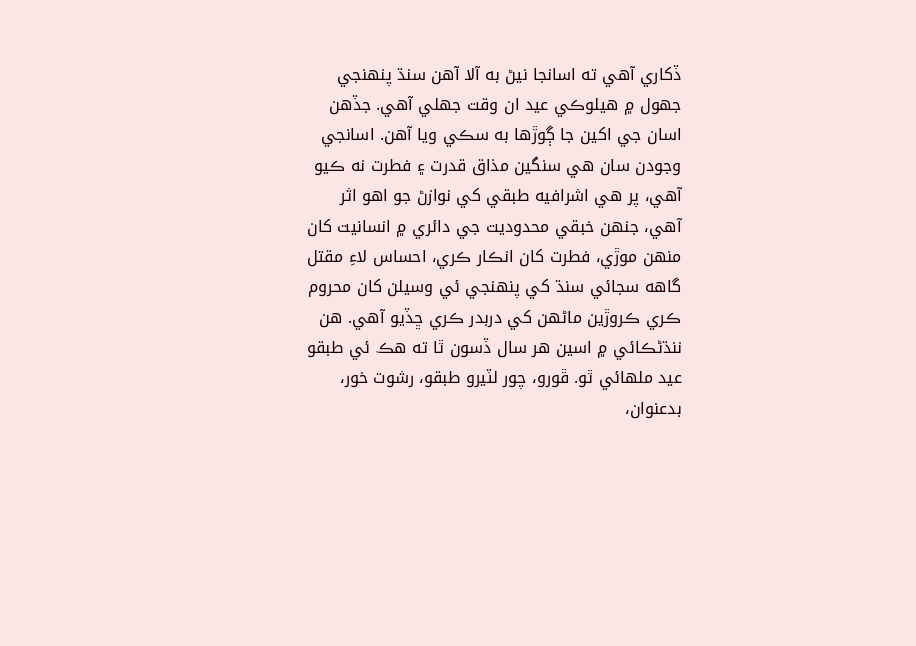ڏکاري آهي ته اسانجا نيڻ به آلا آهن سنڌ پنهنجي جهول ۾ هيلوڪي عيد ان وقت جهلي آهي. جڏهن اسان جي اکين جا ڳوڙها به سڪي ويا آهن. اسانجي وجودن سان هي سنگين مذاق قدرت ۽ فطرت نه ڪيو آهي، پر هي اشرافيه طبقي کي نوازڻ جو اهو اثر آهي، جنهن خبقي محدوديت جي دائري ۾ انسانيت کان منهن موڙي، فطرت کان انڪار ڪري، احساس لاءِ مقتل گاهه سجائي سنڌ کي پنهنجي ئي وسيلن کان محروم ڪري ڪروڙين ماڻهن کي دربدر ڪري ڇڏيو آهي. هن ننڌڻڪائي ۾ اسين هر سال ڏسون ٿا ته هڪ ئي طبقو عيد ملهائي ٿو. ڦورو، چور لٽيرو طبقو، رشوت خور، بدعنوان،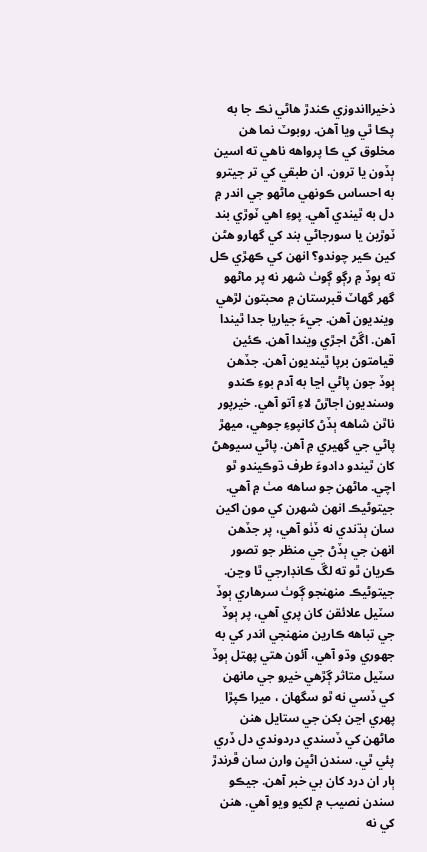ذخيرااندوزي ڪندڙ هاڻي نڪ جا به پڪا ٿي ويا آهن. روبوٽ نما هن مخلوق کي ڪا پرواهه ناهي ته اسين ٻڏون يا ترون. ان طبقي کي تر جيترو به احساس ڪونهي ماڻهو جي اندر ۾ دل به ٿيندي آهي. پوءِ اهي ٽوڙي بند ٽوڙين يا سورجاڻي بند کي گهارو هڻن کين ڪير چوندو؟ انهن کي ڪهڙي ڪل ته ٻوڏ ۾ رڳو ڳوٺ شهر نه پر ماڻهو گهر گهاٽ قبرستان ۾ محبتون لڙهي وينديون آهن. جيءَ جياريا جدا ٿيندا آهن. اڱڻ اجڙي ويندا آهن. ڪئين قيامتون برپا ٿينديون آهن. جڏهن ٻوڏ جون پاڻي اڃا به آدم بوءِ ڪندو وسنديون اجاڙڻ لاءِ آتو آهي. خيرپور ناٿن شاهه ٻڏڻ کانپوءِ جوهي، ميهڙ پاڻي جي گهيري ۾ آهن. پاڻي سيوهڻ کان ٿيندو دادوءَ طرف ڌوڪيندو ٿو اچي. ماڻهن جو ساهه مٺ ۾ آهي. جيتوڻيڪ انهن شهرن کي مون اکين سان ٻڌندي نه ڏٺو آهي، پر جڏهن انهن جي ٻڏڻ جي منظر جو تصور ڪريان ٿو ته لڱ ڪانڊارجي ٿا وڃن. جيتوڻيڪ منهنجو ڳوٺ سرهاري ٻوڏ سٽيل علائقن کان پري آهي، پر ٻوڏ جي تباهه ڪارين منهنجي اندر کي به جهوري وڌو آهي، آئون هتي پهتل ٻوڏ سٽيل متاثر ڳڙهي خيرو جي مانهن کي ڏسي نه ٿو سگهان ، ميرا ڪپڙا پهري اڃن بکن جي ستايل هنن ماڻهن کي ڏسندي دردوندي دل ڏري پئي ٿي. سندن اڻڀن وارن سان ڦرندڙ ٻار ان درد کان بي خبر آهن. جيڪو سندن نصيب ۾ لکيو ويو آهي. هنن کي نه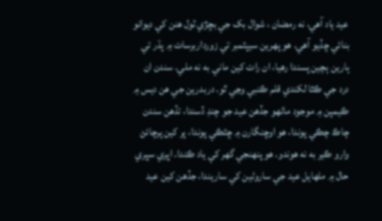عيد ياد آهي، نه رمضان ، شوال بک جي بڇڙي ٽول هنن کي ديوانو بنائي ڇڏيو آهي. هو پهرين سيپٽمبر تي زورداربرسات ۾ پڌر تي ٻارين ٻچين پسندا رهيا، ان رات کين ماني به نه ملي. سندن ان درد جي ڪٿا لکندي قلم ڪنبي وڃي ٿو. دربدرين جي هن ديس ۾ ڪيمپن ۾ موجود ماڻهو جڏهن عيد جو چنڊ ڏسندا، تڏهن سندن چاڪ چڪي پوندا، هو اوڇنگارن ۾ ڇٽڪي پوندا، پر کين پرچائڻ وارو ڪير به نه هوندو. هو پنهنجي گهر کي ياد ڪندا. اڀري سڀري حال ۾ ملهايل عيد جي ساروڻين کي ساريندا، جڏهن کين عيد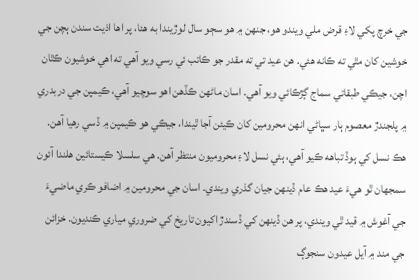جي خرچ پکي لاءِ قرض ملي ويندو هو، جنهن ۾ هو سڄو سال لوڙيندا به هئا، پر اها اذيت سندن ٻچن جي خوشين کان مٿي ته ڪانه هئي. هن عيد تي ته مقدر جو ڪاتب ئي رسي ويو آهي ته اهي خوشيون ڪٿان اچن، جيڪي طبقاتي سماج ڳڙڪائي ويو آهي. اسان ماڻهن ڪڏهن اهو سوچيو آهي، ڪيمپن جي دربدري ۾ پلجندڙ معصوم ٻار سڀاڻي انهن محرومين کان ڪيئن آجا ٿيندا، جيڪي هو ڪيمپن ۾ ڏسي رهيا آهن. هڪ نسل کي ٻوڏ تباهه ڪيو آهي، ٻئي نسل لاءِ محروميون منتظر آهن. هي سلسلا ڪيستائين هلندا آئون سمجهان ٿو هيءَ عيد هڪ عام ڏينهن جيان گذري ويندي. اسان جي محرومين ۾ اضافو ڪري ماضيءَ جي آغوش ۾ قيد ٿي ويندي، پر هن ڏينهن کي ڏسندڙ اکيون تاريخ کي ضروري مياري ڪنديون. خزائن جي مند ۾ آيل عيدون سنجوڳ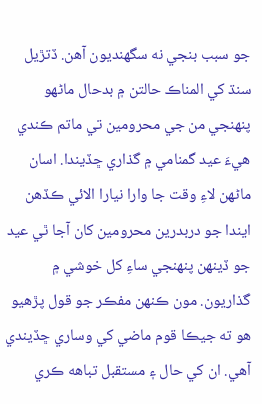جو سبب بنجي نه سگهنديون آهن. ڏتڙيل سنڌ کي المناڪ حالتن ۾ بدحال ماڻهو پنهنجي من جي محرومين تي ماتم ڪندي هيءَ عيد گمنامي ۾ گذاري ڇڏيندا. اسان ماڻهن لاءِ وقت جا وارا نيارا الائي ڪڏهن ايندا جو دربدرين محرومين کان آجا ٿي عيد جو ڏينهن پنهنجي ساءِ کل خوشي ۾ گذاريون. مون ڪنهن مفڪر جو قول پڙهيو هو ته جيڪا قوم ماضي کي وساري ڇڏيندي آهي. ان کي حال ۽ مستقبل تباهه ڪري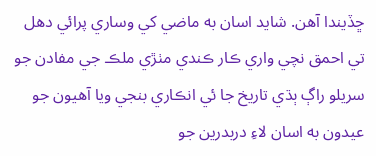ڇڏيندا آهن. شايد اسان به ماضي کي وساري پرائي دهل تي احمق نچي واري ڪار ڪندي مٺڙي ملڪ جي مفادن جو سريلو راڳ ٻڌي تاريخ جا ئي انڪاري بنجي ويا آهيون جو عيدون به اسان لاءِ دربدرين جو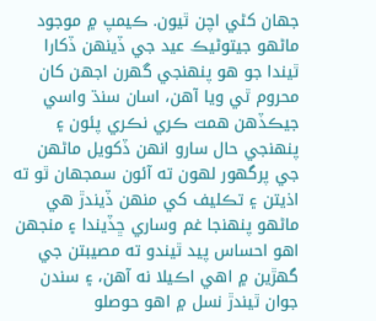جهان کڻي اچن ٿيون. ڪيمپ ۾ موجود ماڻهو جيتوڻيڪ عيد جي ڏينهن ڏکارا ٿيندا جو هو پنهنجي گهرن اجهن کان محروم ٿي ويا آهن، اسان سنڌ واسي جيڪڏهن همت ڪري نڪري پئون ۽ پنهنجي حال سارو انهن ڏکويل ماڻهن جي پرگهور لهون ته آئون سمجهان ٿو ته اذيتن ۽ تڪليف کي منهن ڏيندڙ هي ماڻهو پنهنجا غم وساري ڇڏيندا ۽ منجهن اهو احساس پيد ٿيندو ته مصيبتن جي گهڙين ۾ اهي اڪيلا نه آهن، ۽ سندن جوان ٿيندڙ نسل ۾ اهو حوصلو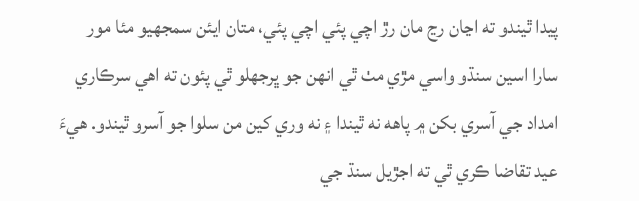پيدا ٿيندو ته اڃان رڃ مان رڙ اچي پئي اچي پئي، متان ايئن سمجهيو مئا مور سارا اسين سنڌو واسي مڙي مٺ ٿي انهن جو ڀرجهلو ٿي پئون ته اهي سرڪاري امداد جي آسري بکن ۾ پاهه نه ٿيندا ۽ نه وري کين من سلوا جو آسرو ٿيندو. هيءَ عيد تقاضا ڪري ٿي ته اجڙيل سنڌ جي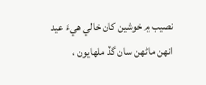نصيب ۾ خوشين کان خالي هيءَ عيد انهن ماڻهن سان گڏ ملهايون ،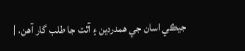جيڪي اسان جي همدردين ۽ آٿت جا طلب گار آهن. |